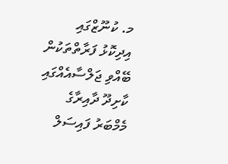މ. ކުނޫޒްގައި އިދިކޮޅު ފަރާތްތަކުން ބޭއްވި ޖަލްސާއެއްގައި ކާށިދޫ ދާއިރާގެ މެމްބަރު ފައިސަލް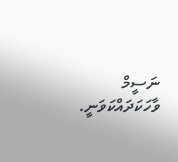ނަސީމް ވާހަކަދައްކަވަނީ.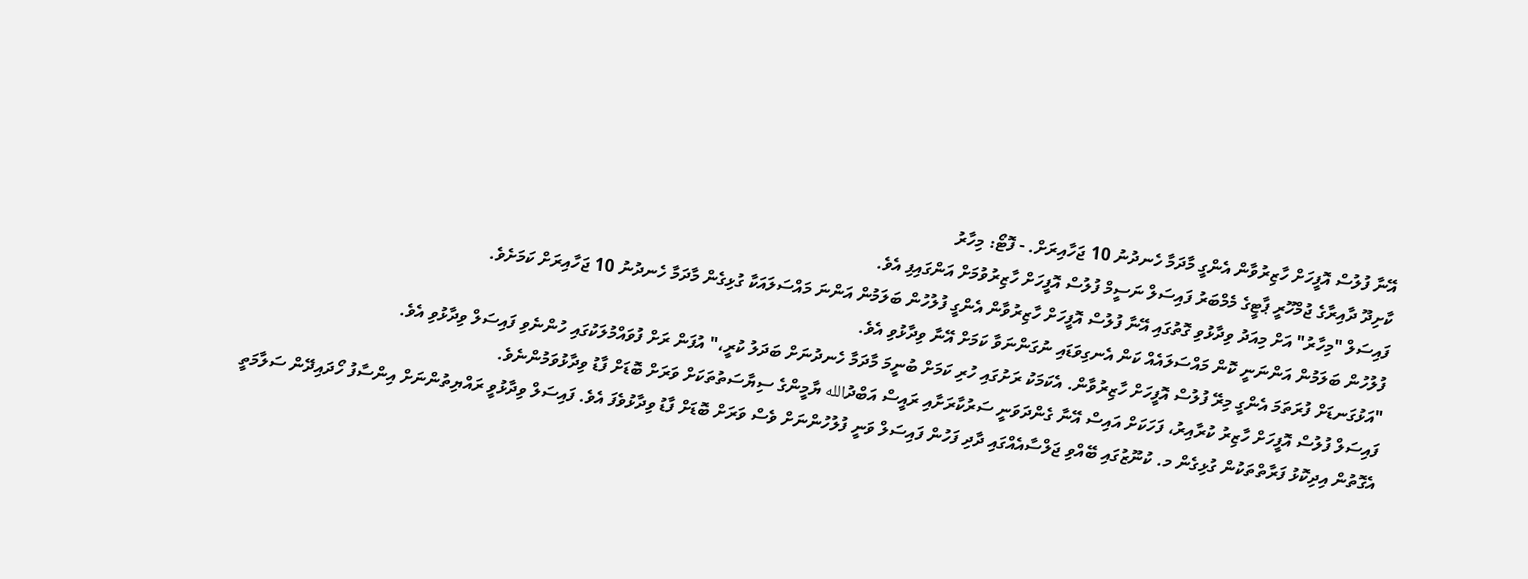އޭނާ ފުލުސް އޮފީހަށް ހާޒިރުވާން އެންގީ މާދަމާ ހެނދުނު 10 ޖަހާއިރަށް. - ފޮޓޯ: މިހާރު
ކާށިދޫ ދާއިރާގެ ޖުމްހޫރީ ޕާޓީގެ މެމްބަރު ފައިސަލް ނަސީމް ފުލުސް އޮފީހަށް ހާޒިރުވުމަށް އަންގައިފި އެވެ.
ފައިސަލް "މިހާރު" އަށް މިއަދު ވިދާޅުވި ގޮތުގައި އޭނާ ފުލުސް އޮފީހަށް ހާޒިރުވާން އެންގީ ފުލުހުން ބަލަމުން އަންނަ މައްސަލައަކާ ގުޅިގެން މާދަމާ ހެނދުނު 10 ޖަހާއިރަށް ކަމަށެވެ.
ފުލުހުން ބަލަމުން އަންނަނީ ކޮން މައްސަލައެއް ކަން އެނގިވަޑައި ނުގަންނަވާ ކަމަށް އޭނާ ވިދާޅުވި އެވެ.
"އަޅުގަނޑަށް ފުރަތަމަ އެންގީ މިރޭ ފުލުސް އޮފީހަށް ހާޒިރުވާން. އެކަމަކު ރަށުގައި ހުރި ކަމަށް ބުނީމަ މާދަމާ ހެނދުނަށް ބަދަލު ކުރީ،" އުފަން ރަށް ފުވައްމުލަކުގައި ހުންނެވި ފައިސަލް ވިދާޅުވި އެވެ.
ފައިސަލް ފުލުސް އޮފީހަށް ހާޒިރު ކުރާއިރު، ފަހަކަށް އައިސް އޭނާ ގެންދަވަނީ ސަރުކާރަށާއި ރައީސް އަބްދުالله ޔާމީންގެ ސިޔާސަތުތަކަށް ވަރަށް ބޮޑަށް ފާޑު ވިދާޅުވަމުންނެވެ.
އެގޮތުން އިދިކޮޅު ފަރާތްތަކުން ގުޅިގެން މ. ކުނޫޒުގައި ބޭއްވި ޖަލްސާއެއްގައި ދާދި ފަހުން ފައިސަލް ވަނީ ފުލުހުންނަށް ވެސް ވަރަށް ބޮޑަށް ފާޑު ވިދާޅުވެފަ އެވެ. ފައިސަލް ވިދާޅުވީ ރައްޔިތުންނަށް އިންސާފު ހޯދައިދޭން ސަލާމަތީ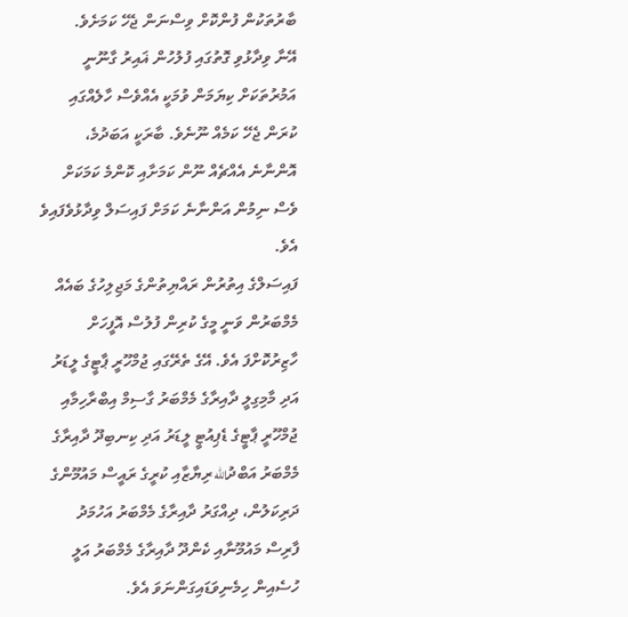ބާރުތަކުން ފުންކޮށް ވިސްނަން ޖެހޭ ކަމަށެވެ.
އޭނާ ވިދާޅުވި ގޮތުގައި ފުލުހުން ޣައިރު ގާނޫނީ އަމުރުތަކަށް ކިޔަމަން ވުމަކީ އެއްވެސް ހާލެއްގައި ކުރަން ޖެހޭ ކަމެއް ނޫނެވެ. ބާރަކީ އަބަދުމެ، އޮންނާނެ އެއްޗެއް ނޫން ކަމަށާއި ކޮންމެ ކަމަކަށް ވެސް ނިމުން އަންނާނެ ކަމަށް ފައިސަލް ވިދާޅުވެފައިވެ އެވެ.
ފައިސަލްގެ އިތުރުން ރައްޔިތުންގެ މަޖިލިހުގެ ބައެއް މެމްބަރުން ވަނީ މީގެ ކުރިން ފުލުސް އޮފީހަށް ހާޒިރުކޮށްފަ އެވެ. އޭގެ ތެރޭގައި ޖުމްހޫރީ ޕާޓީގެ ލީޑަރު އަދި މާމިގިލީ ދާއިރާގެ މެމްބަރު ގާސިމް އިބްރާހިމާއި ޖުމްހޫރީ ޕާޓީގެ ޑެޕިއުޓީ ލީޑަރު އަދި ކިނބިދޫ ދާއިރާގެ މެމްބަރު އަބްދުالله ރިޔާޒާއި ކުރީގެ ރައީސް މައުމޫންގެ ދަރިކަލުން، ދިއްގަރު ދާއިރާގެ މެމްބަރު އަހުމަދު ފާރިސް މައުމޫނާއި ކެންދޫ ދާއިރާގެ މެމްބަރު އަލީ ހުސެއިން ހިމެނިވަޑައިގަންނަވަ އެވެ.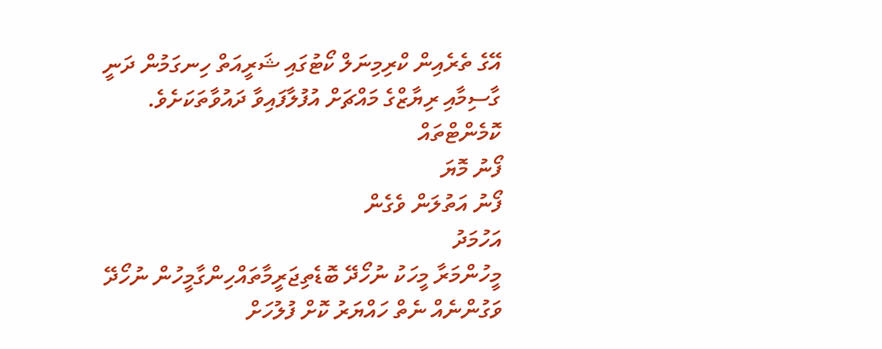އޭގެ ތެރެއިން ކްރިމިނަލް ކޯޓުގައި ޝަރީއަތް ހިނގަމުން ދަނީ ގާސިމާއި ރިޔާޒްގެ މައްޗަށް އުފުލާފައިވާ ދައުވާތަކަށެވެ.
ކޮމެންޓްތައް
ފޯނު މޮޔަ
ފޯނު އަތުލަން ވެގެން
އަހުމަދު
މީހުންމަރާ މީހަކު ނުހޯދޭ ބޮޑެތިޖަރީމާތައްހިންގާމީހުން ނުހޯދޭ ވަގުންނެއް ނެތް ހައްޔަރު ކޮށް ފުލުހަށް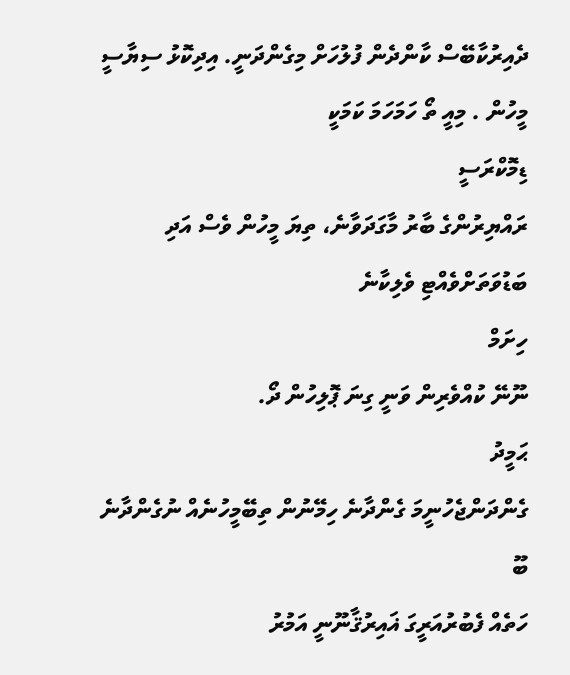ދެއިރުކާބޭސް ކާންދެން ފުލުހަށް މިގެންދަނީ. އިދިކޮޅު ސިޔާސީ މީހުން . މިއީ ތޯ ހަމަހަމަ ކަމަކީ
ޑިމޮކްރަސީ
ރައްޔިރުންގެ ބާރު މާގަދަވާނެ، ތިޔަ މީހުން ވެސް އަދި ބަޑުވަތަށްވެއްޓި ވެލިކާނެ
ހިށަމް
ނޫނޭ ކުއްވެރިން ވަނީ ގިނަ ޕޮލިހުން ދޯ.
ޙަމީދު
ގެންދަންޖެހުނީމަ ގެންދާނެ ހިމޭނުން ތިބޭމީހުނެއް ނުގެންދާނެ
ބޫ
ހަތެއް ފެބުރުއަރީގަ ޣައިރުޤާނޫނީ އަމުރު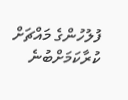ފުލުހުންގެ މައްޗަށް ކުރާކަމަށްބުނެ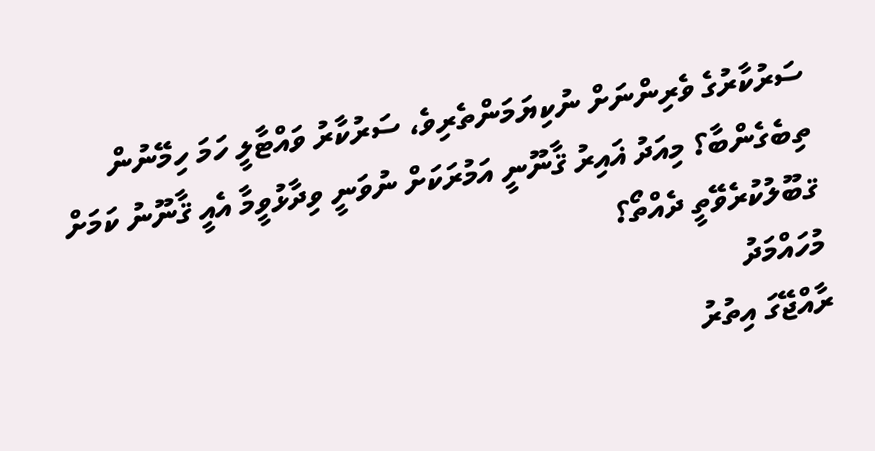ސަރުކާރުގެ ވެރިންނަށް ނުކިޔަމަންތެރިވެ، ސަރުކާރު ވައްޓާލީ ހަމަ ހިމޭނުން ތިބެގެންބާ؟ މިއަދު ޣައިރު ޤާނޫނީ އަމުރަކަށް ނުވަނީ ވިދާޅުވީމާ އެއީ ޤާނޫނު ކަމަށް ޤބޫލުކުރެވޭތީ ދެއްތޯ؟
މުހައްމަދު
ރާއްޖޭގަ އިތުރު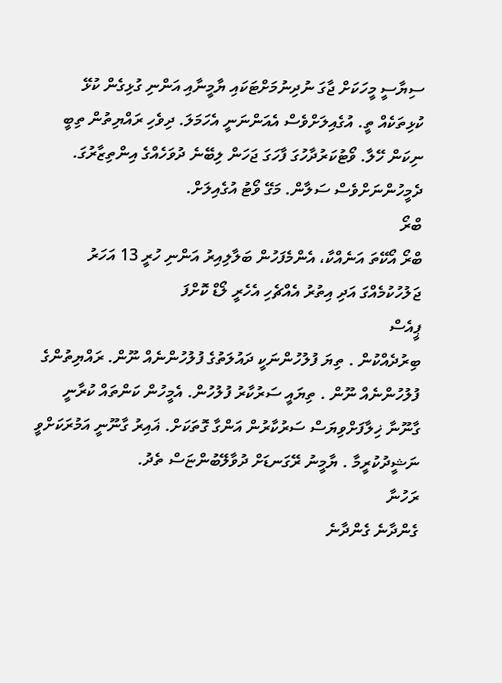ސިޔާސީ މީހަކަށް ޖާގަ ނުދިނުމަށްޓަކައި ޔާމީނާއި އަންނި ގުޅިގެން ކުޅޭ ކުޅިތަކެއް ތީ. އުގެއިލަށްވެސް އެއަންނަނީ އެހަމަލަ. ދިވެހި ރައްޔިތުން ތިބީ ނިކަން ހޭލާ. ވޯޓުކަރުދާހުގަ ފާހަގަ ޖަހަން ލިބޭނެ ދުވަހެއްގެ އިންތިޒާރުގަ. ދެމީހުންނަށްވެސް ސަލާން. މަގޭ ވޯޓު އުގެއިލަށް.
ބްރޯ
ބްރޯ އޯކޭތަ އަނެއްކާ، އެންމެފަހުން ބަލާލިއިރު އަންނި ހުރީ 13 އަހަރު ޖަލުހުކުމެއްގަ އަދި އިތުރު އެއްޗެހި އެހެރީ ލޯޑް ކޮށްފަ
ޕީއެސް
ބިރުދެއްކުން . ތިޔަ ފުލުހުންނަކީ ދައުލަތުގެ ފުލުހުންނެއް ނޫން. ރައްޔިތުންގެ ފުލުހުންނެއް ނޫން . ތިޔައީ ސަރުކާރު ފުލުހުން. އެމީހުން ކަންތައް ކުރާނީ ގާނޫނާ ޚިލާފަށްވިޔަސް ސަރުކާރުން އަންގާ ގޮތަކަށް. ޣައިރު ގާނޫނީ އަމުރަކަށްވީ ނަޝީދުކުރީމާ . ޔާމީނު ރޭގަނޑަށް ދުވާލޭބުންޏަސް ތެދު.
ރަހުނާ
ގެންދާނެ ގެންދާނެ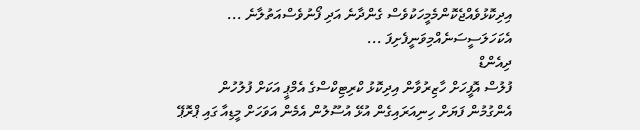އިދިކޮޅުވެއްޖެކޮންމެމީހަކުވެސް ގެންދާނެ އަދި ފޯނުވެސްއަތުލާނެ ... އެކަހަލަސީސަނެއްމިވަނީފެށިފަ ...
ދިއެންޑް
ފުލުސް އޮފީހަށް ހާޒިރުވާން އިދިކޮޅު ކްރިޓިކްސްގެ އެމްޕީ އަކަށް ފުލުހުން އެންގުމުން ފަޔަށް ހިނިއަރައިގެން އުޅޭ އުސޫލުން އެމެން އަވަހަށް މީޑިއާ ގައި ޕްރޮޕޭ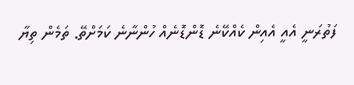ފަތުރަނީ އެއީ އެއިން ކެއްކޭނެ ޑޮންޑޮނެއް ހުންނާނެ ކަމަށްތޭ. ތަމެން ތިޔާ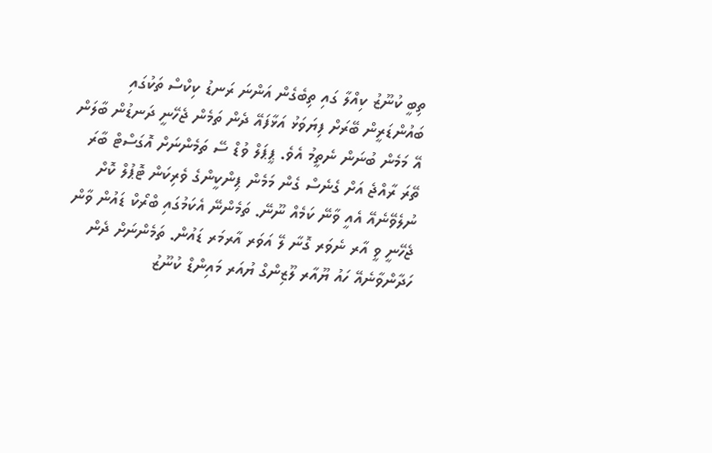ތިބީ ކުނޫޒު ކިއްލާ ގައި ތިބެގެން އަންނަ ރަނޑު ކިކްސް ތަކުގައި ބައުންޑަރީން ބޭރަށް ފިޔަވަޅު އަޅާފައޭ ދެން ތަމެން ޖެހޭނީ ދަނޑުން ބާލަން އޭ މަމެން ބުނަން ނެތީމު އެވެ. ޕީޕަލް ވުޑް ސޭ ތަމެންނަށް އޮގަސްޓް ބާރަ ތޭރަ ރާއްޖެ އަށް ގެނެސް ގެން މަމެން ޕިންކީންގެ ވެރިކަން ޓޮޕުލް ކޮށް ނުލެވޭނެއޭ އެއީ ވާނޭ ކަމެއް ނޫނޭ. ތަމެންނޭ އެކަމުގައި ބްރޯކް ޑައުން ވާން ޖެހޭނީ ވީ އާރ ނެވަރ ގޮނާ ލޭ އަވަރ އާރމަރ ޑައުން. ތަމެންނަށް ދެން ހަދާންވާނެއޭ ހައު ޔޫއާރ ލޫޒިންގް ޔުއަރ މައިންޑް ކުނޫޒު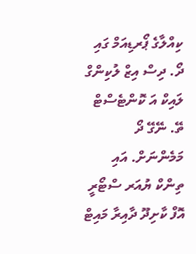ކިއްލާގެ ޕޯރޑިއަމް ގައި ދޯ. ދިސް އިޒް ލުކިންގް ލައިކް އަ ކޮންޓެސްޓް ތޭ. ނޭގޭ ދޯ މަމެންނަށް. އައި ތިންކް ޔުއަރ ސްޓޯރީ އޮފް ކާށިދޫ ދާއިރާ މައިޓް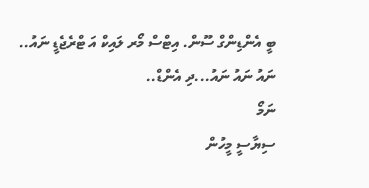ބީ އެންޑިންގް ސޫން. އިޓްސް މޯރ ލައިކް އަ ޓްރެޖެޑީ ނައު.. ނައު ނައު ނައު...ދި އެންޑް..
ނަމޯ
ސިޔާސީ މީހުން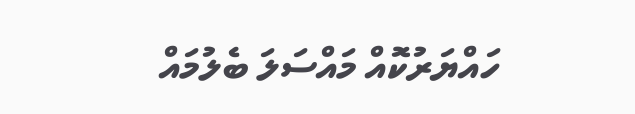ހައްޔަރުކޮއް މައްސަލަ ބެލުމައް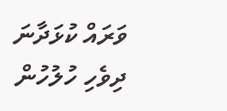ވަރައް ކުޅަދާނަ ދިވެހި ހުލުހުން